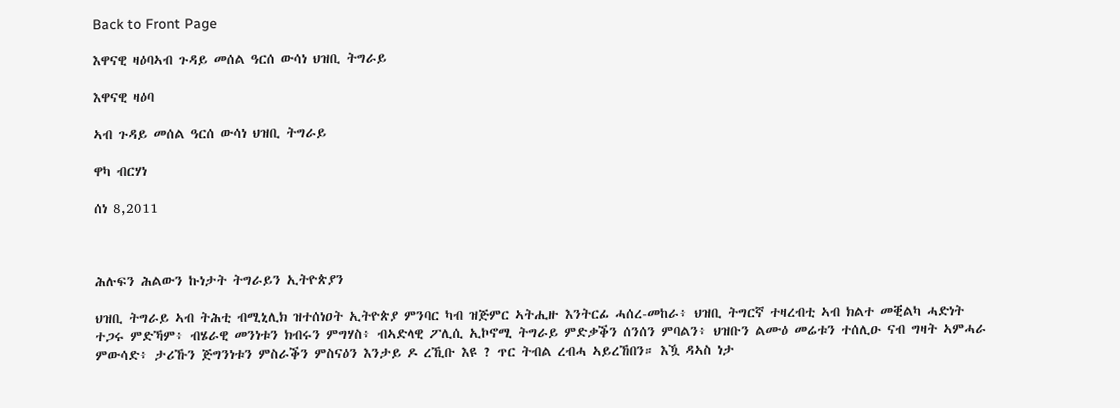Back to Front Page

እዋናዊ ዛዕባኣብ ጉዳይ መሰል ዓርሰ ውሳነ ህዝቢ ትግራይ

እዋናዊ ዛዕባ

ኣብ ጉዳይ መሰል ዓርሰ ውሳነ ህዝቢ ትግራይ

ዋካ ብርሃነ

ሰነ 8,2011



ሕሉፍን ሕልውን ኩነታት ትግራይን ኢትዮጵያን

ህዝቢ ትግራይ ኣብ ትሕቲ ብሚኒሊክ ዝተሰነዐት ኢትዮጵያ ምንባር ካብ ዝጅምር ኣትሒዙ እንትርፊ ሓሰረ-መከራ፥ ህዝቢ ትግርኛ ተዛረብቲ ኣብ ክልተ መቒልካ ሓድነት ተጋሩ ምድኻም፥ ብሄራዊ መንነቱን ክብሩን ምግሃስ፥ ብኣድላዊ ፖሊሲ ኢኮኖሚ ትግራይ ምድቃቕን ሰንሰን ምባልን፥ ህዝቡን ልሙዕ መሬቱን ተሰሊዑ ናብ ግዛት ኣምሓራ ምውሳድ፥ ታሪኹን ጅግንነቱን ምስራቕን ምስናዕን እንታይ ዶ ረኺቡ እዩ ? ጥር ትብል ረብሓ ኣይረኸበን። እዃ ዳኣስ ነታ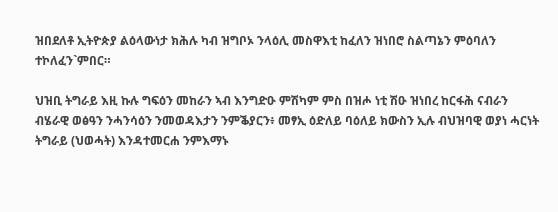ዝበደለቶ ኢትዮጵያ ልዕላውነታ ክሕሉ ካብ ዝግቦኦ ንላዕሊ መስዋእቲ ከፈለን ዝነበሮ ስልጣኔን ምዕባለን ተኮለፈን`ምበር።

ህዝቢ ትግራይ እዚ ኩሉ ግፍዕን መከራን ኣብ እንግድዑ ምሽካም ምስ በዝሖ ነቲ ሽዑ ዝነበረ ከርፋሕ ናብራን ብሄራዊ ወፅዓን ንሓንሳዕን ንመወዳእታን ንምቕያርን፥ መፃኢ ዕድለይ ባዕለይ ክውስን ኢሉ ብህዝባዊ ወያነ ሓርነት ትግራይ (ህወሓት) እንዳተመርሐ ንምእማኑ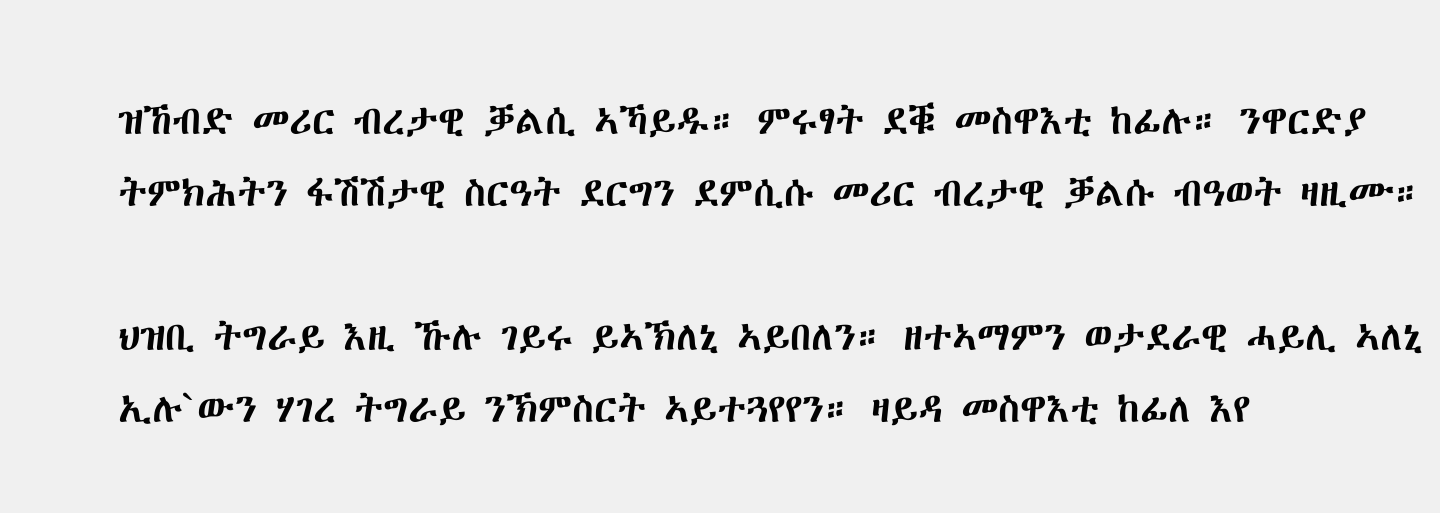ዝኸብድ መሪር ብረታዊ ቓልሲ ኣኻይዱ። ምሩፃት ደቑ መስዋእቲ ከፊሉ። ንዋርድያ ትምክሕትን ፋሽሽታዊ ስርዓት ደርግን ደምሲሱ መሪር ብረታዊ ቓልሱ ብዓወት ዛዚሙ።

ህዝቢ ትግራይ እዚ ኹሉ ገይሩ ይኣኽለኒ ኣይበለን። ዘተኣማምን ወታደራዊ ሓይሊ ኣለኒ ኢሉ`ውን ሃገረ ትግራይ ንኽምስርት ኣይተጓየየን። ዛይዳ መስዋእቲ ከፊለ እየ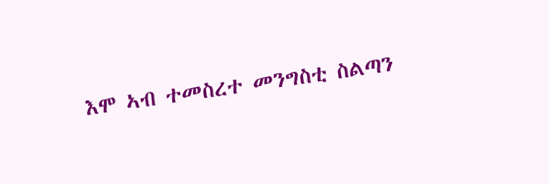እሞ ኣብ ተመስረተ መንግስቲ ስልጣን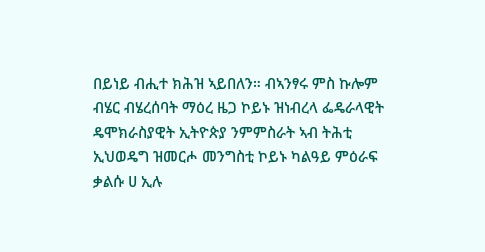በይነይ ብሒተ ክሕዝ ኣይበለን። ብኣንፃሩ ምስ ኩሎም ብሄር ብሄረሰባት ማዕረ ዜጋ ኮይኑ ዝነብረላ ፌዴራላዊት ዴሞክራስያዊት ኢትዮጵያ ንምምስራት ኣብ ትሕቲ ኢህወዴግ ዝመርሖ መንግስቲ ኮይኑ ካልዓይ ምዕራፍ ቃልሱ ሀ ኢሉ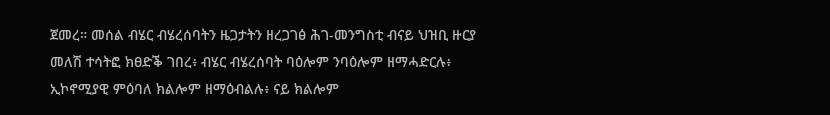ጀመረ። መሰል ብሄር ብሄረሰባትን ዜጋታትን ዘረጋገፅ ሕገ-መንግስቲ ብናይ ህዝቢ ዙርያ መለሽ ተሳትፎ ክፀድቕ ገበረ፥ ብሄር ብሄረሰባት ባዕሎም ንባዕሎም ዘማሓድርሉ፥ ኢኮኖሚያዊ ምዕባለ ክልሎም ዘማዕብልሉ፥ ናይ ክልሎም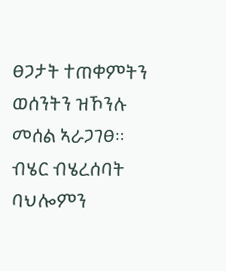ፀጋታት ተጠቀምትን ወሰንትን ዝኾንሉ መሰል ኣራጋገፀ። ብሄር ብሄረሰባት ባህሎምን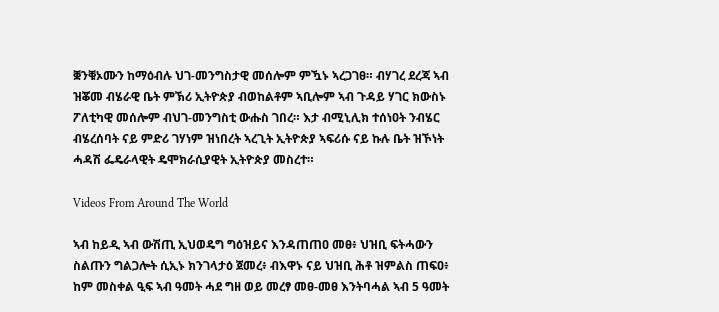ቛንቑኦሙን ከማዕብሉ ህገ-መንግስታዊ መሰሎም ምዃኑ ኣረጋገፀ። ብሃገረ ደረጃ ኣብ ዝቖመ ብሄራዊ ቤት ምኽሪ ኢትዮጵያ ብወከልቶም ኣቢሎም ኣብ ጉዳይ ሃገር ክውስኑ ፖለቲካዊ መሰሎም ብህገ-መንግስቲ ውሑስ ገበረ። እታ ብሚኒሊክ ተሰነዐት ንብሄር ብሄረሰባት ናይ ምድሪ ገሃነም ዝነበረት ኣረጊት ኢትዮጵያ ኣፍሪሱ ናይ ኩሉ ቤት ዝኾነት ሓዳሽ ፌዴራላዊት ዴሞክራሲያዊት ኢትዮጵያ መስረተ።

Videos From Around The World

ኣብ ከይዲ ኣብ ውሽጢ ኢህወዴግ ግዕዝይና እንዳጠጠዐ መፀ፥ ህዝቢ ፍትሓውን ስልጡን ግልጋሎት ሲኢኑ ክንገላታዕ ጀመረ፥ ብእዋኑ ናይ ህዝቢ ሕቶ ዝምልስ ጠፍዐ፥ ከም መስቀል ዒፍ ኣብ ዓመት ሓደ ግዘ ወይ መረፃ መፀ-መፀ እንትባሓል ኣብ 5 ዓመት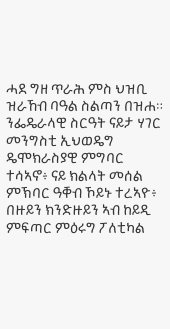ሓደ ግዘ ጥራሕ ምስ ህዝቢ ዝራኸብ ባዓል ስልጣን በዝሐ። ንፌዴራላዊ ስርዓት ናይታ ሃገር መንግስቲ ኢህወዴግ ዴሞክራስያዊ ምግባር ተሳኣኖ፥ ናይ ክልላት መሰል ምኽባር ዓቐብ ኾይኑ ተረኣዮ፥ በዙይን ክንድዙይን ኣብ ከይዲ ምፍጣር ምዕሩግ ፖለቲካል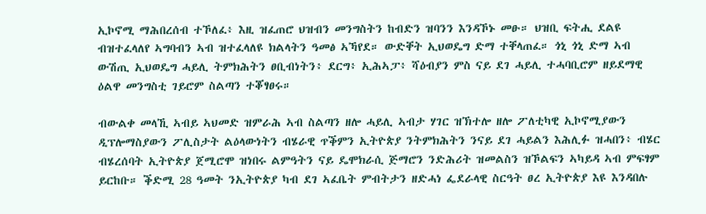ኢኮኖሚ ማሕበረሰብ ተኾለፈ፥ እዚ ዝፈጠሮ ህዝብን መንግስትን ከብድን ዝባንን እንዳኾኑ መፁ። ህዝቢ ፍትሒ ደልዩ ብዝተፈላለየ ኣግባብን ኣብ ዝተፈላለዩ ክልላትን ዓመፅ ኣኻየደ። ውድቐት ኢህወዴግ ድማ ተቐላጠፈ። ጎኒ ጎኒ ድማ ኣብ ውሽጢ ኢህወዴግ ሓይሊ ትምክሕትን ፀቢብነትን፥ ደርግ፥ ኢሕኣፓ፥ ሻዕብያን ምስ ናይ ደገ ሓይሊ ተሓባቢሮም ዘይደማዊ ዕልዋ መንግስቲ ገይሮም ስልጣን ተቖፃፀሩ።

ብውልቀ መላኺ ኣብይ ኣህመድ ዝምራሕ ኣብ ስልጣን ዘሎ ሓይሊ ኣብታ ሃገር ዝኽተሎ ዘሎ ፖለቲካዊ ኢኮኖሚያውን ዲፕሎማስያውን ፖሊስታት ልዕላውነትን ብሄራዊ ጥቕምን ኢትዮጵያ ንትምክሕትን ንናይ ደገ ሓይልን እሕሊፉ ዝሓበን፥ ብሄር ብሄረሰባት ኢትዮጵያ ጀሚሮሞ ዝነበሩ ልምዓትን ናይ ዴሞክራሲ ጅማሮን ንድሕሪት ዝመልስን ዝኾልፍን ኣካይዳ ኣብ ምፍፃም ይርከቡ። ቕድሚ 28 ዓመት ንኢትዮጵያ ካብ ደገ ኣፈቤት ምብትታን ዘድሓነ ፌደራላዊ ስርዓት ፀረ ኢትዮጵያ እዩ እንዳበሉ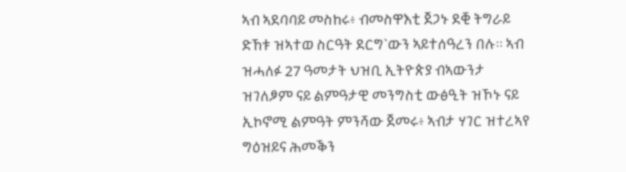ኣብ ኣደባባይ መስከሩ፥ ብመስዋእቲ ጀጋኑ ደቒ ትግራይ ድኸቱ ዝኣተወ ስርዓት ደርግ`ውን ኣይተሰዓረን በሉ። ኣብ ዝሓለፉ 27 ዓመታት ህዝቢ ኢትዮጵያ ብኣውንታ ዝገለፆም ናይ ልምዓታዊ መንግስቲ ውፅዒት ዝኾኑ ናይ ኢኮኖሚ ልምዓት ምንሻው ጀመሩ፥ ኣብታ ሃገር ዝተረኣየ ግዕዝይና ሕመቕን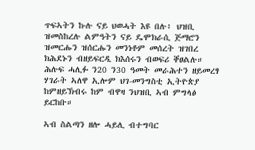ጥፍኣትን ኩሉ ናይ ህወሓት እዩ በሉ፥ ህዝቢ ዝመስከረሉ ልምዓትን ናይ ዴሞክራሲ ጅማሮን ዝመርሑን ዝሰርሑን መንነቶም መሰረት ዝገበረ ክሕደኑን ብዘይፍርዲ ክእሰሩን ብወፍሪ ቐፀልሉ። ሕሉፍ ሓሊፉ ን20 ን30 ዓመት መራሕተን ዘይመረፃ ሃገራት ኣለዋ ኢሎም ህገ-መንግስቲ ኢትዮጵያ ከምዘይኽብሩ ከም ብዋዛ ንህዝቢ ኣብ ምግላፅ ይርከቡ።

ኣብ ስልጣን ዘሎ ሓይሊ ብተግባር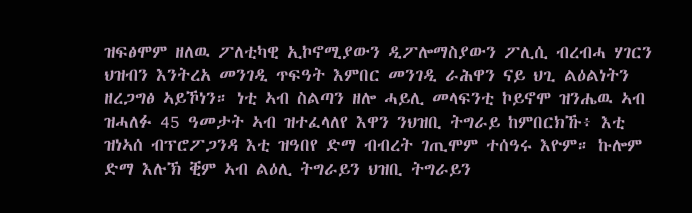ዝፍፅሞም ዘለዉ ፖለቲካዊ ኢኮኖሚያውን ዲፖሎማስያውን ፖሊሲ ብረብሓ ሃገርን ህዝብን እንትረአ መንገዲ ጥፍዓት እምበር መንገዲ ራሕዋን ናይ ህጊ ልዕልነትን ዘረጋግፅ ኣይኾነን። ነቲ ኣብ ስልጣን ዘሎ ሓይሊ መላፍንቲ ኮይኖሞ ዝንሔዉ ኣብ ዝሓለፉ 45 ዓመታት ኣብ ዝተፈላለየ እዋን ንህዝቢ ትግራይ ከምበርክኹ፥ እቲ ዝነኣሰ ብፕሮፖጋንዳ እቲ ዝዓበየ ድማ ብብረት ገጢሞም ተሰዓሩ እዮም። ኩሎም ድማ እሉኽ ቒም ኣብ ልዕሊ ትግራይን ህዝቢ ትግራይን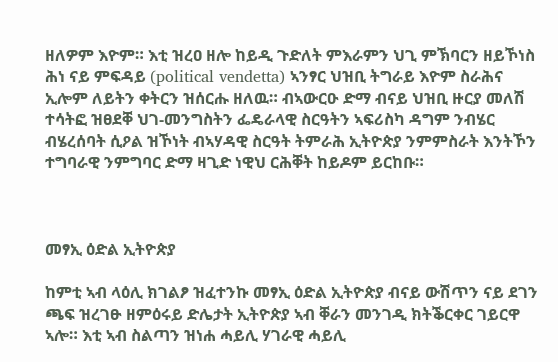ዘለዎም እዮም። እቲ ዝረዐ ዘሎ ከይዲ ጉድለት ምእራምን ህጊ ምኽባርን ዘይኾነስ ሕነ ናይ ምፍዳይ (political vendetta) ኣንፃር ህዝቢ ትግራይ እዮም ስራሕና ኢሎም ለይትን ቀትርን ዝሰርሑ ዘለዉ። ብኣውርዑ ድማ ብናይ ህዝቢ ዙርያ መለሽ ተሳትፎ ዝፀደቐ ህገ-መንግስትን ፌዴራላዊ ስርዓትን ኣፍሪስካ ዳግም ንብሄር ብሄረሰባት ሲዖል ዝኾነት ብኣሃዳዊ ስርዓት ትምራሕ ኢትዮጵያ ንምምስራት እንትኾን ተግባራዊ ንምግባር ድማ ዛጊድ ነዊህ ርሕቐት ከይዶም ይርከቡ።



መፃኢ ዕድል ኢትዮጵያ

ከምቲ ኣብ ላዕሊ ክገልፆ ዝፈተንኩ መፃኢ ዕድል ኢትዮጵያ ብናይ ውሽጥን ናይ ደገን ጫፍ ዝረገፁ ዘምዕሩይ ድሌታት ኢትዮጵያ ኣብ ቐራን መንገዲ ክትቕርቀር ገይርዋ ኣሎ። እቲ ኣብ ስልጣን ዝነሐ ሓይሊ ሃገራዊ ሓይሊ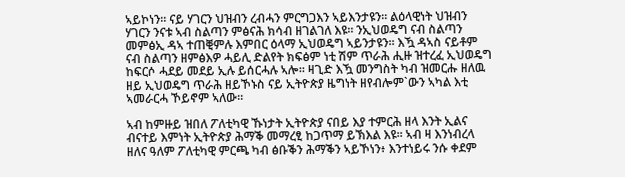ኣይኮነን። ናይ ሃገርን ህዝብን ረብሓን ምርግጋእን ኣይእንታዩን። ልዕላዊነት ህዝብን ሃገርን ንናቱ ኣብ ስልጣን ምፅናሕ ክሳብ ዘገልገለ እዩ። ንኢህወዴግ ናብ ስልጣን መምፅኢ ዳኣ ተጠቒምሉ እምበር ዕላማ ኢህወዴግ ኣይንታዩን። እዃ ዳኣስ ናይቶም ናብ ስልጣን ዘምፅእዎ ሓይሊ ድልየት ክፍፅም ነቲ ሽም ጥራሕ ሒዙ ዝተረፈ ኢህወዴግ ከፍርሶ ሓደይ መደይ ኢሉ ይሰርሓሉ ኣሎ። ዛጊድ እዃ መንግስት ካብ ዝመርሑ ዘለዉ ዘይ ኢህወዴግ ጥራሕ ዘይኾኑስ ናይ ኢትዮጵያ ዜግነት ዘየብሎም`ውን ኣካል እቲ ኣመራርሓ ኾይኖም ኣለው።

ኣብ ከምዙይ ዝበለ ፖለቲካዊ ኹነታት ኢትዮጵያ ናበይ እያ ተምርሕ ዘላ እንት ኢልና ብናተይ እምነት ኢትዮጵያ ሕማቕ መማረፂ ከጋጥማ ይኽእል እዩ። ኣብ ዛ እንነብረላ ዘለና ዓለም ፖለቲካዊ ምርጫ ካብ ፅቡቕን ሕማቕን ኣይኾነን፥ እንተነይሩ ንሱ ቀደም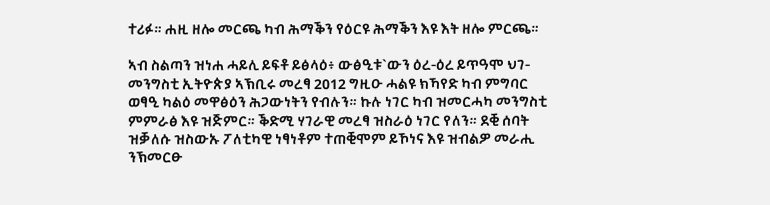ተሪፉ። ሐዚ ዘሎ መርጫ ካብ ሕማቕን የዕርዩ ሕማቕን እዩ እት ዘሎ ምርጫ።

ኣብ ስልጣን ዝነሐ ሓይሊ ይፍቶ ይፅላዕ፥ ውፅዒቱ`ውን ዕረ-ዕረ ይጥዓሞ ህገ-መንግስቲ ኢትዮጵያ ኣኽቢሩ መረፃ 2012 ግዚዑ ሓልዩ ክኻየድ ካብ ምግባር ወፃዒ ካልዕ መዋፅዕን ሕጋውነትን የብሉን። ኩሉ ነገር ካብ ዝመርሓካ መንግስቲ ምምራፅ እዩ ዝጅምር። ቕድሚ ሃገራዊ መረፃ ዝስራዕ ነገር የለን። ደቒ ሰባት ዝቓለሱ ዝስውኡ ፖለቲካዊ ነፃነቶም ተጠቒሞም ይኾነና እዩ ዝብልዎ መራሒ ንኽመርፁ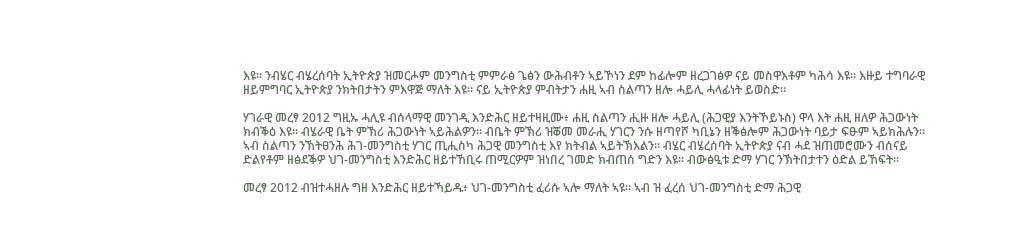እዩ። ንብሄር ብሄረሰባት ኢትዮጵያ ዝመርሖም መንግስቲ ምምራፅ ጌፅን ውሕብቶን ኣይኾነን ደም ከፊሎም ዘረጋገፅዎ ናይ መስዋእቶም ካሕሳ እዩ። እዙይ ተግባራዊ ዘይምግባር ኢትዮጵያ ንክትበታትን ምእዋጅ ማለት እዩ። ናይ ኢትዮጵያ ምብትታን ሐዚ ኣብ ስልጣን ዘሎ ሓይሊ ሓላፊነት ይወስድ።

ሃገራዊ መረፃ 2012 ግዚኡ ሓሊዩ ብሰላማዊ መንገዲ እንድሕር ዘይተዛዚሙ፥ ሐዚ ስልጣን ሒዙ ዘሎ ሓይሊ (ሕጋዊያ እንትኾይኑስ) ዋላ እት ሐዚ ዘለዎ ሕጋውነት ክብቕዕ እዩ። ብሄራዊ ቤት ምኽሪ ሕጋውነት ኣይሕልዎን። ብቤት ምኽሪ ዝቖመ መራሒ ሃገርን ንሱ ዘጣየሾ ካቢኔን ዘቕፅሎም ሕጋውነት ባይታ ፍፁም ኣይክሕሉን። ኣብ ስልጣን ንኽትፀንሕ ሕገ-መንግስቲ ሃገር ጢሒስካ ሕጋዊ መንግስቲ እየ ክትብል ኣይትኽእልን። ብሄር ብሄረሰባት ኢትዮጵያ ናብ ሓደ ዝጠመሮሙን ብሰናይ ድልየቶም ዘፅደቕዎ ህገ-መንግስቲ እንድሕር ዘይተኸቢሩ ጠሚርዎም ዝነበረ ገመድ ክብጠሰ ግድን እዩ። ብውፅዒቱ ድማ ሃገር ንኽትበታተን ዕድል ይኸፍት።

መረፃ 2012 ብዝተሓዘሉ ግዘ እንድሕር ዘይተኻይዱ፥ ህገ-መንግስቲ ፈሪሱ ኣሎ ማለት ኣዩ። ኣብ ዝ ፈረሰ ህገ-መንግስቲ ድማ ሕጋዊ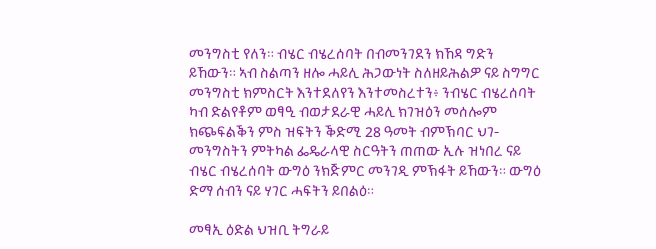መንግስቲ የለን። ብሄር ብሄረሰባት በብመንገደን ክኸዳ ግድን ይኸውን። ኣብ ስልጣን ዘሎ ሓይሊ ሕጋውነት ስለዘይሕልዎ ናይ ስግግር መንግስቲ ክምስርት እንተደለየን እንተመስረተን፥ ንብሄር ብሄረሰባት ካብ ድልየቶም ወፃዒ ብወታደራዊ ሓይሊ ክገዝዕን መሰሎም ክጭፍልቕን ምስ ዝፍትን ቕድሚ 28 ዓመት ብምኽባር ህገ-መንግስትን ምትካል ፌዴራላዊ ስርዓትን ጠጠው ኢሉ ዝነበረ ናይ ብሄር ብሄረሰባት ውግዕ ንክጅምር መንገዲ ምኽፋት ይኸውን። ውግዕ ድማ ሰብን ናይ ሃገር ሓፍትን ይበልዕ።

መፃኢ ዕድል ህዝቢ ትግራይ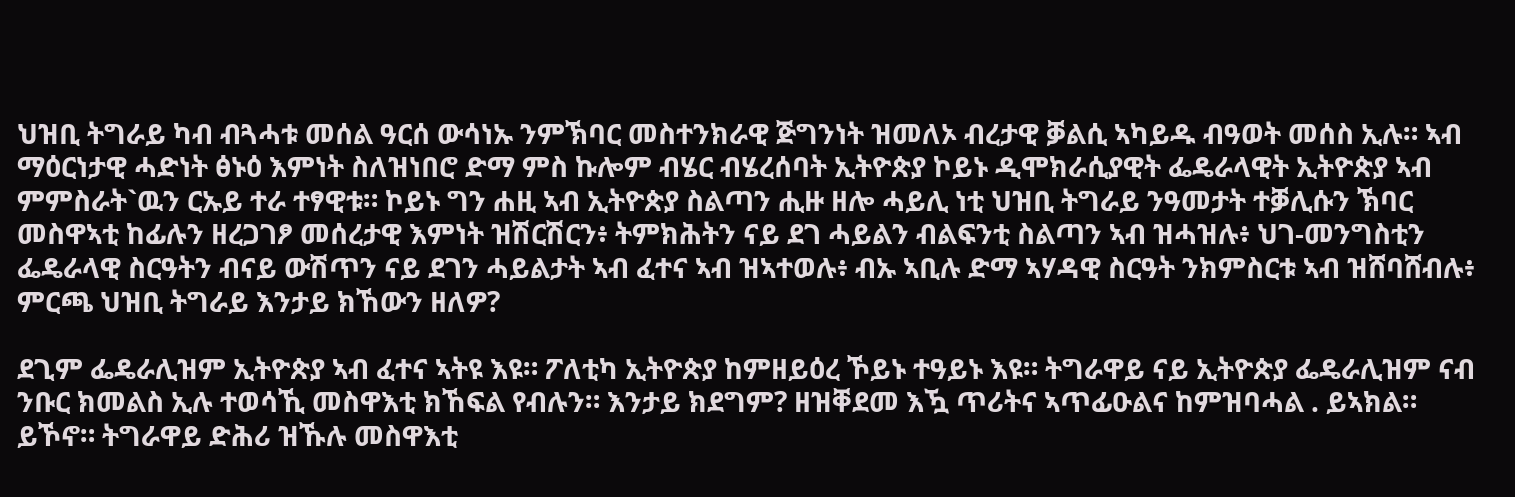ህዝቢ ትግራይ ካብ ብጓሓቱ መሰል ዓርሰ ውሳነኡ ንምኽባር መስተንክራዊ ጅግንነት ዝመለኦ ብረታዊ ቓልሲ ኣካይዱ ብዓወት መሰስ ኢሉ። ኣብ ማዕርነታዊ ሓድነት ፅኑዕ እምነት ስለዝነበሮ ድማ ምስ ኩሎም ብሄር ብሄረሰባት ኢትዮጵያ ኮይኑ ዲሞክራሲያዊት ፌዴራላዊት ኢትዮጵያ ኣብ ምምስራት`ዉን ርኡይ ተራ ተፃዊቱ። ኮይኑ ግን ሐዚ ኣብ ኢትዮጵያ ስልጣን ሒዙ ዘሎ ሓይሊ ነቲ ህዝቢ ትግራይ ንዓመታት ተቓሊሱን ኽባር መስዋኣቲ ከፊሉን ዘረጋገፆ መሰረታዊ እምነት ዝሽርሽርን፥ ትምክሕትን ናይ ደገ ሓይልን ብልፍንቲ ስልጣን ኣብ ዝሓዝሉ፥ ህገ-መንግስቲን ፌዴራላዊ ስርዓትን ብናይ ውሽጥን ናይ ደገን ሓይልታት ኣብ ፈተና ኣብ ዝኣተወሉ፥ ብኡ ኣቢሉ ድማ ኣሃዳዊ ስርዓት ንክምስርቱ ኣብ ዝሸባሸብሉ፥ ምርጫ ህዝቢ ትግራይ እንታይ ክኸውን ዘለዎ?

ደጊም ፌዴራሊዝም ኢትዮጵያ ኣብ ፈተና ኣትዩ እዩ። ፖለቲካ ኢትዮጵያ ከምዘይዕረ ኾይኑ ተዓይኑ እዩ። ትግራዋይ ናይ ኢትዮጵያ ፌዴራሊዝም ናብ ንቡር ክመልስ ኢሉ ተወሳኺ መስዋእቲ ክኸፍል የብሉን። እንታይ ክደግም? ዘዝቐደመ እዃ ጥሪትና ኣጥፊዑልና ከምዝባሓል . ይኣክል። ይኾኖ። ትግራዋይ ድሕሪ ዝኹሉ መስዋእቲ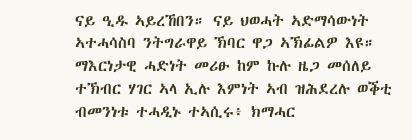ናይ ዒዱ ኣይረኸበን። ናይ ህወሓት ኣድማሳውነት ኣተሓሳስባ ንትግራዋይ ኽባር ዋጋ ኣኽፊልዎ እዩ። ማእርነታዊ ሓድነት መሪፁ ከም ኩሉ ዜጋ መሰለይ ተኽብር ሃገር ኣላ ኢሉ እምነት ኣብ ዝሕደረሉ ወቕቲ ብመንነቱ ተሓዲኑ ተኣሲሩ፥ ክማሓር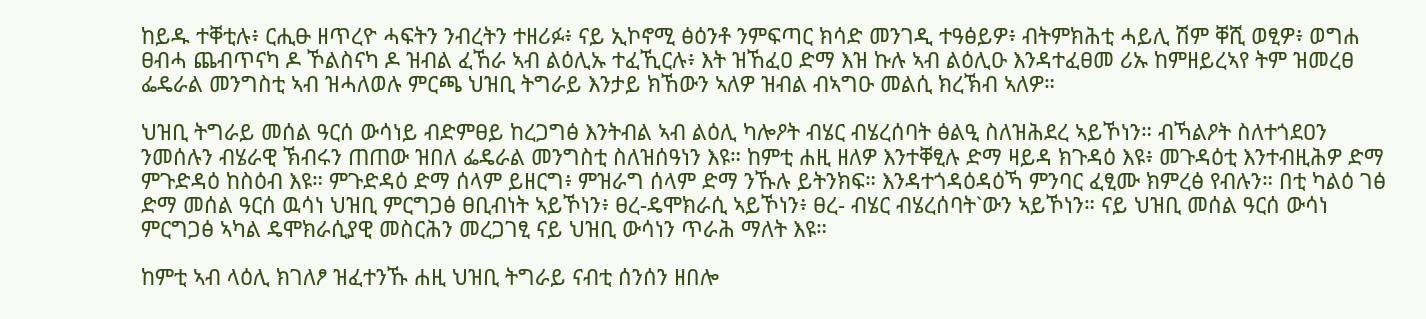ከይዱ ተቐቲሉ፥ ርሒፁ ዘጥረዮ ሓፍትን ንብረትን ተዘሪፉ፥ ናይ ኢኮኖሚ ፅዕንቶ ንምፍጣር ክሳድ መንገዲ ተዓፅይዎ፥ ብትምክሕቲ ሓይሊ ሽም ቐሺ ወፂዎ፥ ወግሐ ፀብሓ ጨብጥናካ ዶ ኾልስናካ ዶ ዝብል ፈኸራ ኣብ ልዕሊኡ ተፈኺርሉ፥ እት ዝኸፈዐ ድማ እዝ ኩሉ ኣብ ልዕሊዑ እንዳተፈፀመ ሪኡ ከምዘይረኣየ ትም ዝመረፀ ፌዴራል መንግስቲ ኣብ ዝሓለወሉ ምርጫ ህዝቢ ትግራይ እንታይ ክኸውን ኣለዎ ዝብል ብኣግዑ መልሲ ክረኽብ ኣለዎ።

ህዝቢ ትግራይ መሰል ዓርሰ ውሳነይ ብድምፀይ ከረጋግፅ እንትብል ኣብ ልዕሊ ካሎዖት ብሄር ብሄረሰባት ፅልዒ ስለዝሕደረ ኣይኾነን። ብኻልዖት ስለተጎደዐን ንመሰሉን ብሄራዊ ኽብሩን ጠጠው ዝበለ ፌዴራል መንግስቲ ስለዝሰዓነን እዩ። ከምቲ ሐዚ ዘለዎ እንተቐፂሉ ድማ ዛይዳ ክጉዳዕ እዩ፥ መጉዳዕቲ እንተብዚሕዎ ድማ ምጉድዳዕ ከስዕብ እዩ። ምጉድዳዕ ድማ ሰላም ይዘርግ፥ ምዝራግ ሰላም ድማ ንኹሉ ይትንክፍ። እንዳተጎዳዕዳዕኻ ምንባር ፈፂሙ ክምረፅ የብሉን። በቲ ካልዕ ገፅ ድማ መሰል ዓርሰ ዉሳነ ህዝቢ ምርግጋፅ ፀቢብነት ኣይኾነን፥ ፀረ-ዴሞክራሲ ኣይኾነን፥ ፀረ- ብሄር ብሄረሰባት`ውን ኣይኾነን። ናይ ህዝቢ መሰል ዓርሰ ውሳነ ምርግጋፅ ኣካል ዴሞክራሲያዊ መስርሕን መረጋገፂ ናይ ህዝቢ ውሳነን ጥራሕ ማለት እዩ።

ከምቲ ኣብ ላዕሊ ክገለፆ ዝፈተንኹ ሐዚ ህዝቢ ትግራይ ናብቲ ሰንሰን ዘበሎ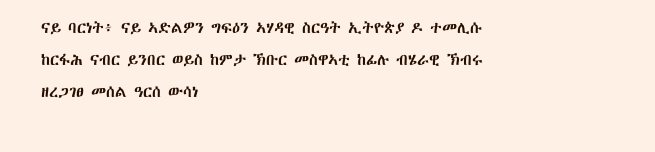ናይ ባርነት፥ ናይ ኣድልዎን ግፍዕን ኣሃዳዊ ስርዓት ኢትዮጵያ ዶ ተመሊሱ ከርፋሕ ናብር ይንበር ወይስ ከምታ ኽቡር መስዋኣቲ ከፊሉ ብሄራዊ ኽብሩ ዘረጋገፀ መሰል ዓርሰ ውሳነ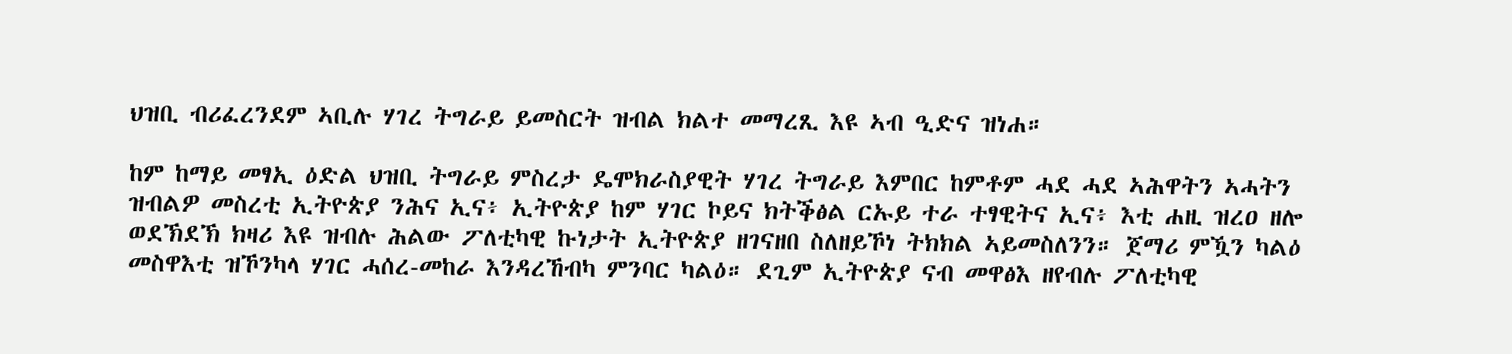ህዝቢ ብሪፈረንደም ኣቢሉ ሃገረ ትግራይ ይመስርት ዝብል ክልተ መማረጺ እዩ ኣብ ዒድና ዝነሐ።

ከም ከማይ መፃኢ ዕድል ህዝቢ ትግራይ ምስረታ ዴሞክራስያዊት ሃገረ ትግራይ እምበር ከምቶም ሓደ ሓደ ኣሕዋትን ኣሓትን ዝብልዎ መስረቲ ኢትዮጵያ ንሕና ኢና፥ ኢትዮጵያ ከም ሃገር ኮይና ክትቕፅል ርኡይ ተራ ተፃዊትና ኢና፥ እቲ ሐዚ ዝረዐ ዘሎ ወደኽደኽ ክዛሪ እዩ ዝብሉ ሕልው ፖለቲካዊ ኩነታት ኢትዮጵያ ዘገናዘበ ስለዘይኾነ ትክክል ኣይመስለንን። ጀማሪ ምዃን ካልዕ መስዋእቲ ዝኾንካላ ሃገር ሓሰረ-መከራ እንዳረኸብካ ምንባር ካልዕ። ደጊም ኢትዮጵያ ናብ መዋፅእ ዘየብሉ ፖለቲካዊ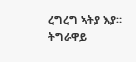ረግረግ ኣትያ እያ። ትግራዋይ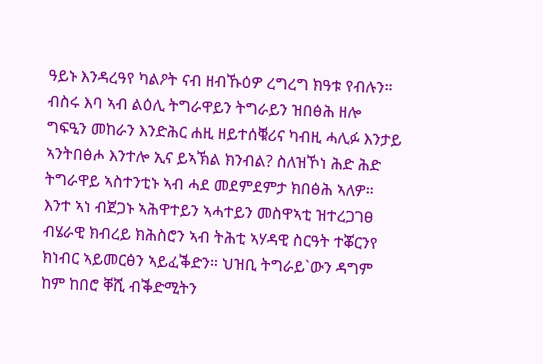ዓይኑ እንዳረዓየ ካልዖት ናብ ዘብኹዕዎ ረግረግ ክዓቱ የብሉን። ብስሩ እባ ኣብ ልዕሊ ትግራዋይን ትግራይን ዝበፅሕ ዘሎ ግፍዒን መከራን እንድሕር ሐዚ ዘይተሰቑሪና ካብዚ ሓሊፉ እንታይ ኣንትበፅሖ እንተሎ ኢና ይኣኽል ክንብል? ስለዝኾነ ሕድ ሕድ ትግራዋይ ኣስተንቲኑ ኣብ ሓደ መደምደምታ ክበፅሕ ኣለዎ። እንተ ኣነ ብጀጋኑ ኣሕዋተይን ኣሓተይን መስዋኣቲ ዝተረጋገፀ ብሄራዊ ክብረይ ክሕስሮን ኣብ ትሕቲ ኣሃዳዊ ስርዓት ተቖርንየ ክነብር ኣይመርፅን ኣይፈቕድን። ህዝቢ ትግራይ`ውን ዳግም ከም ከበሮ ቐሺ ብቕድሚትን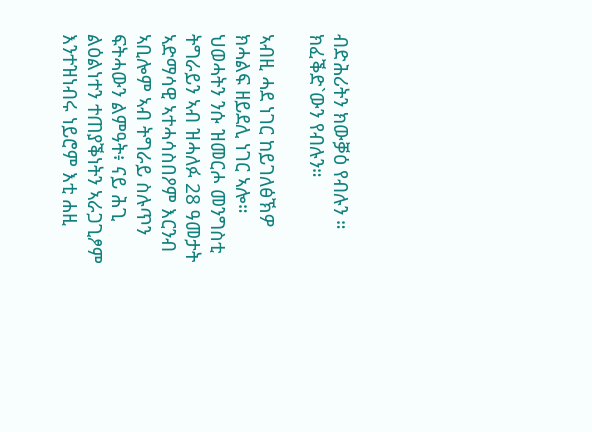ብድሕሪትን ክውቓዕ የብሉን ። ክፈቕድ`ውን የብሉን።

ኣብዚ ሓደ ነገር ከይገለፅኽዎ ክሓልፍ ዘይደሊ ነገር ኣሎ። ህወሓትን ንሱ ዝመርሖ መንግስቲ ትግራይን ኣብ ዝሓለፉ 28 ዓመታት ኣድማሳዊ ኣተሓሳስበዖም እርንብ ኣቢሎም ኣብ ትግራይ ስሉጥን ፍትሓውን ልምዓት፥ ናይ ሕጊ ልዕልነተን ተጠያቕነትን ኣራጋጊፆም እንተዝነብሩ ነይሮም እቲ ሐዚ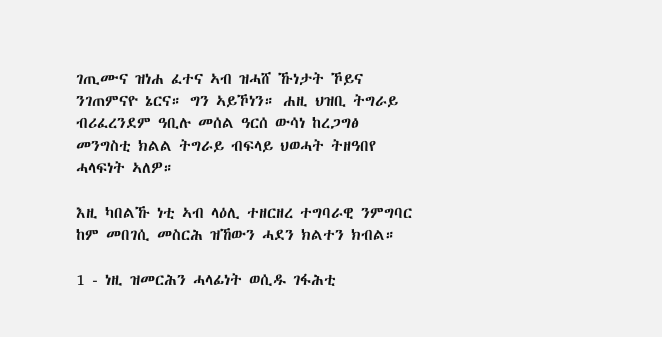ገጢሙና ዝነሐ ፈተና ኣብ ዝሓሸ ኹነታት ኾይና ንገጠምናዮ ኔርና። ግን ኣይኾነን። ሐዚ ህዝቢ ትግራይ ብሪፈረንደም ዓቢሉ መሰል ዓርሰ ውሳነ ከረጋግፅ መንግስቲ ክልል ትግራይ ብፍላይ ህወሓት ትዘዓበየ ሓላፍነት ኣለዎ።

እዚ ካበልኹ ነቲ ኣብ ላዕሊ ተዘርዘረ ተግባራዊ ንምግባር ከም መበገሲ መስርሕ ዝኸውን ሓደን ክልተን ክብል።

1 - ነዚ ዝመርሕን ሓላፊነት ወሲዱ ገፋሕቲ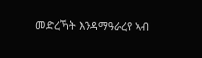መድረኻት እንዳማዓራረየ ኣብ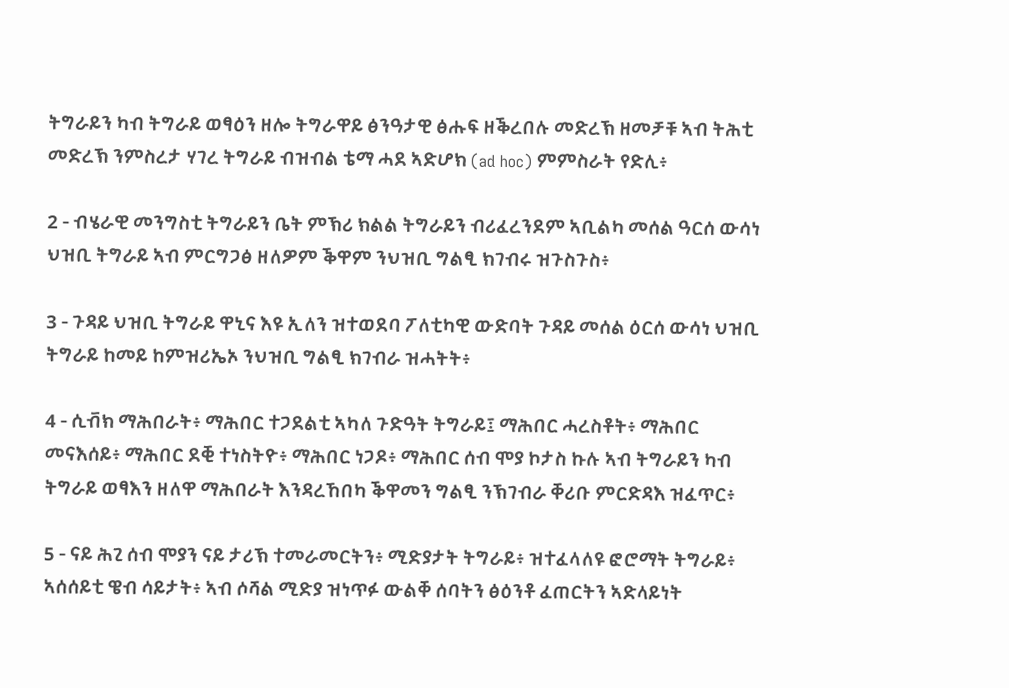ትግራይን ካብ ትግራይ ወፃዕን ዘሎ ትግራዋይ ፅንዓታዊ ፅሑፍ ዘቕረበሉ መድረኽ ዘመቻቹ ኣብ ትሕቲ መድረኽ ንምስረታ ሃገረ ትግራይ ብዝብል ቴማ ሓደ ኣድሆክ (ad hoc) ምምስራት የድሊ፥

2 - ብሄራዊ መንግስቲ ትግራይን ቤት ምኽሪ ክልል ትግራይን ብሪፈረንደም ኣቢልካ መሰል ዓርሰ ውሳነ ህዝቢ ትግራይ ኣብ ምርግጋፅ ዘለዎም ቕዋም ንህዝቢ ግልፂ ክገብሩ ዝጉስጉስ፥

3 - ጉዳይ ህዝቢ ትግራይ ዋኒና እዩ ኢለን ዝተወደባ ፖለቲካዊ ውድባት ጉዳይ መሰል ዕርሰ ውሳነ ህዝቢ ትግራይ ከመይ ከምዝሪኤኦ ንህዝቢ ግልፂ ክገብራ ዝሓትት፥

4 - ሲቭክ ማሕበራት፥ ማሕበር ተጋደልቲ ኣካለ ጉድዓት ትግራይ፤ ማሕበር ሓረስቶት፥ ማሕበር መናእሰይ፥ ማሕበር ደቒ ተነስትዮ፥ ማሕበር ነጋዶ፥ ማሕበር ሰብ ሞያ ኮታስ ኩሉ ኣብ ትግራይን ካብ ትግራይ ወፃእን ዘለዋ ማሕበራት እንዳረኸበካ ቕዋመን ግልፂ ንኽገብራ ቐሪቡ ምርድዳእ ዝፈጥር፥

5 - ናይ ሕጊ ሰብ ሞያን ናይ ታሪኽ ተመራመርትን፥ ሚድያታት ትግራይ፥ ዝተፈላለዩ ፎሮማት ትግራይ፥ ኣሰሰይቲ ዌብ ሳይታት፥ ኣብ ሶሻል ሚድያ ዝነጥፉ ውልቐ ሰባትን ፅዕንቶ ፈጠርትን ኣድላይነት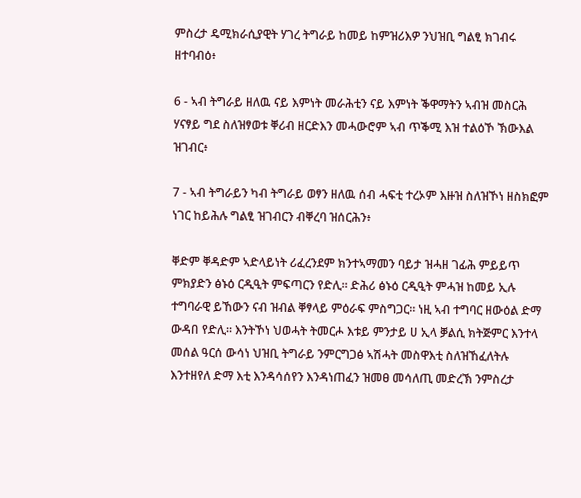ምስረታ ዴሚክራሲያዊት ሃገረ ትግራይ ከመይ ከምዝሪእዎ ንህዝቢ ግልፂ ክገብሩ ዘተባብዕ፥

6 - ኣብ ትግራይ ዘለዉ ናይ እምነት መራሕቲን ናይ እምነት ቕዋማትን ኣብዝ መስርሕ ሃናፃይ ግደ ስለዝፃወቱ ቐሪብ ዘርድእን መሓውሮም ኣብ ጥቕሚ እዝ ተልዕኾ ኽውእል ዝገብር፥

7 - ኣብ ትግራይን ካብ ትግራይ ወፃን ዘለዉ ሰብ ሓፍቲ ተረኦም እዙዝ ስለዝኾነ ዘስክፎም ነገር ከይሕሉ ግልፂ ዝገብርን ብቐረባ ዝሰርሕን፥

ቐድም ቐዳድም ኣድላይነት ሪፈረንደም ክንተኣማመን ባይታ ዝሓዘ ገፊሕ ምይይጥ ምክያድን ፅኑዕ ርዲዒት ምፍጣርን የድሊ። ድሕሪ ፅኑዕ ርዲዒት ምሓዝ ከመይ ኢሉ ተግባራዊ ይኸውን ናብ ዝብል ቐፃላይ ምዕራፍ ምስግጋር። ነዚ ኣብ ተግባር ዘውዕል ድማ ውዳበ የድሊ። እንትኾነ ህወሓት ትመርሖ እቱይ ምንታይ ሀ ኢላ ቓልሲ ክትጅምር እንተላ መሰል ዓርሰ ውሳነ ህዝቢ ትግራይ ንምርግጋፅ ኣሽሓት መስዋእቲ ስለዝኸፈለትሉ እንተዘየለ ድማ እቲ እንዳሳሰየን እንዳነጠፈን ዝመፀ መሳለጢ መድረኽ ንምስረታ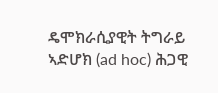ዴሞክራሲያዊት ትግራይ ኣድሆክ (ad hoc) ሕጋዊ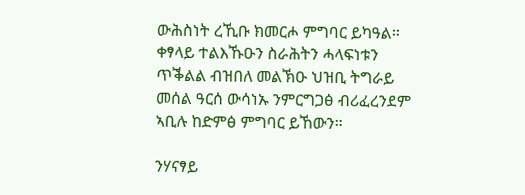ውሕስነት ረኺቡ ክመርሖ ምግባር ይካዓል። ቀፃላይ ተልእኹዑን ስራሕትን ሓላፍነቱን ጥቕልል ብዝበለ መልኽዑ ህዝቢ ትግራይ መሰል ዓርሰ ውሳነኡ ንምርግጋፅ ብሪፈረንደም ኣቢሉ ከድምፅ ምግባር ይኸውን።

ንሃናፃይ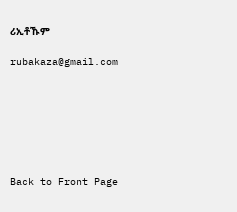ሪኢቶኹም

rubakaza@gmail.com







Back to Front Page